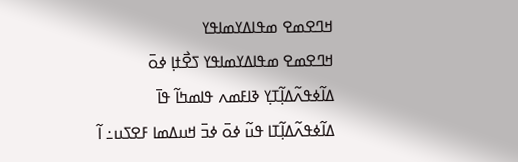ߞߣߐߘߐ ߘߟߊߡߌߘߊߟߌ
ߞߣߐߘߐ ߘߟߊߡߌߘߊߟߌ ߖߐ߯ߙߊ߲ ߦߋ߫ ߡߊ߬ߦߟߍ߬ߡߊ߲߬ߠߌ߲ ߢߊߓߘߍ ߟߊߘߤߊ߬ ߟߊ߫ ߡߊ߬ߦߟߍ߬ߡߊ߲߬ߠߊ ߟߎ߬ ߦߋ߫ ߦߏ߫ ߞߎߡߘߊ ߓߐߖߎ߸ ߊ߬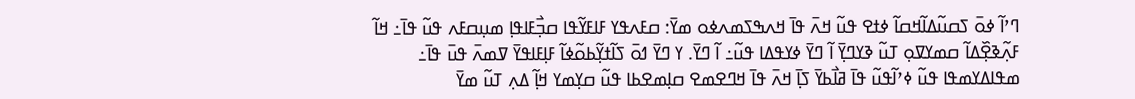ߣߴߊ߬ ߦߋ߫ ߖߛߎ߬ߡߊ߬ߞߛߊ߬ ߦߙߐ ߟߎ߬ ߞߍ߫ ߟߊ߫ ߞߍߒߖߘߍߦߋ ߘߌ߫: ߛߓߍߟߌ ߓߊߓߌ߬ߟߊ ߛߏ߲߯ߓߊߟߊ߲ ߘߎ߲ߛߓߍ ߟߎ߬ ߟߊ߫߸ ߞߊ߬ ߓߍ߲߬ߢߐ߲߰ߡߊ߬ ߛߘߌߜߋ߲ ߠߎ߬ ߢߌߣߌ߲߫ ߊ߬ ߣߌ߫ ߦߌߟߡߊ ߟߎ߬߸ ߊ߬ ߣߌ߫. ߌ ߣߌ߫ ߗߋ߫ ߖߊ߬ߙߌ߲߬ߕߋ߬ߦߊ߬ ߓߊ߲ߓߊߟߌ߫ ߜߘߍ߫ ߟߎ߫ ߟߊ߫߸ ߘߟߊߡߌߘߟߊ ߟߎ߬ ߦߴߊ߬ߟߎ߬ ߟߊ߫ ߥߊ߯ߕߌ߫ ߖߊ߲߫ ߞߍ߫ ߟߊ߫ ߞߣߐߘߐ ߛߊ߲ߘߐߕߊ ߟߎ߬ ߛߌ߲ߘߌ ߞߊ߲߬ ߡߍ߲ ߠߎ߬ ߘߌ߫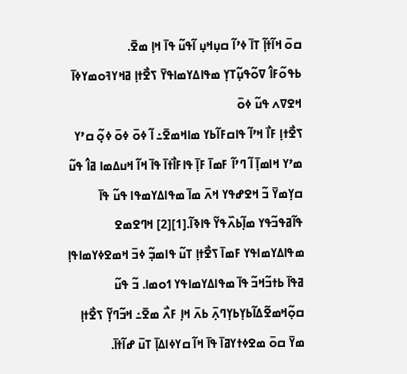ߛߋ߫ ߞߊ߬ߙߊ߲߬ ߠߊ߫ ߦߴߊ߬ ߛߎ߲ߞߎ߲ ߊ߬ߟߎ߬ ߟߊ߫ ߞߊ߲ ߘߐ߫.
ߕߟߋ߬ߓߊ߮ ߜߋ߬ߟߎ߲߬ߠߌ߲ ߘߟߊߡߌߘߊߟߌ߫ ߖߐ߯ߙߊ߲ ߥߞߌߔߋߘߌߦߊ߫ ߞߐߜߍ ߟߎ߬ ߦߋ߫
ߖߐ߯ߙߊ߲ ߓߊ߯ ߞߴߊ߬ ߟߊߛߓߊ߬ߕߌ ߘߊߞߘߐ߫߸ ߊ߬ ߦߋ߫ ߦߋ߫ ߦߋ߲߬ ߛߴߌ ߘߴߌ ߞߊߘߊ߲߫ ߊ߬ ߣߴߊ߬ ߓߘߊ߫ ߓߊ߲߫ ߟߊߓߊ߯ߙߊ߫ ߟߊ߫ ߞߊ߬ ߞߎߡߘߊ ߥߊ߮ ߟߎ߬ ߛߌ߲ߘߌ߫ ߏ߬ ߞߐߝߟߌ ߞߍ߫ ߘߊ߫ ߘߟߊߡߌߘߟߊ ߟߎ߬ ߟߊ߫ ߟߊ߬ߥߟߏ߬ߟߌ ߘߊ߲߬ߕߍ߰ߟߌ߬ ߟߊߢߊ߬.[1][2] ߞߣߐߘߐ ߘߟߊߡߌߘߊߟߌ ߓߘߊ߫ ߖߐ߯ߙߊ߲ ߠߎ߬ ߟߊߘߏ߲߬ ߦߏ߫ ߞߘߐߦߌߘߊߟߊ߲ ߥߟߊ߫ ߕߙߏ߬ߞߏ߬ ߟߊ߫ ߘߟߊߡߌߘߊߟߌ ߗߋߘߊ. ߏ߬ ߟߎ߬ ߛߋ߲߬ߞߘߐ߬ߡߊ߬ߕߌ߲ߕߌ߲ߣߍ߲߫ ߕߍ߫ ߞߊ߲ ߓߍ߯ ߘߐ߫߸ ߞߏ߬ߣߌ߲߬ ߖߐ߯ߙߊ߲ ߘߌ߫ ߛߋ߫ ߘߐߦߙߌߥߊ߫ ߟߊ߫ ߞߊ߬ ߛߌߦߊߡߊ߲߫ ߠߎ߫ ߝߊ߬ߙߊ߫.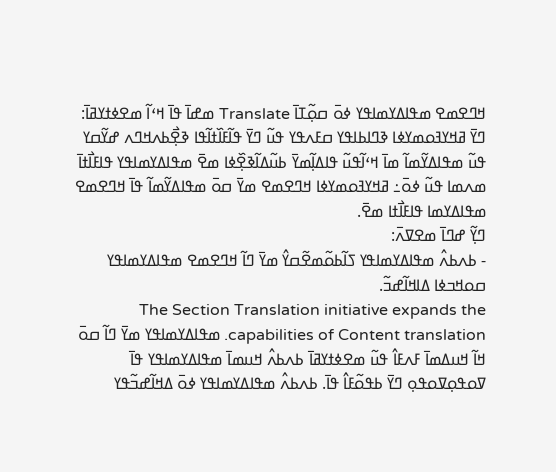ߞߣߐߘߐ ߘߟߊߡߌߘߊߟߌ ߦߋ߫ ߛߋ߲߬ߠߊ߫ Translate ߘߝߊ߫ ߟߊ߫ ߞߵߊ߬ ߘߐߦߙߌߥߊ߫: ߣߌ߫ ߥߞߌߔߋߘߌߦߊ ߢߣߊߕߊߟߌ ߛߓߍߟߌ ߟߎ߬ ߣߌ߫ ߟߊ߬ߓߊ߰ߙߊ߬ߟߊ ߢߐ߲߯ߕߍߞߣߍ ߝߌ߬ߛߌ ߟߎ߬ ߘߟߊߡߌ߬ߘߊ߬ ߘߊ߫ ߞߵߊ߬ߟߎ߬ ߟߊߡߊ߲߬ߘߌ߫ ߕߎ߬ߡߊ߬ߢߐ߲߰ߦߊ ߘߐ߫ ߘߟߊߡߌߘߊߟߌ ߟߊߓߊ߯ߙߊ߫ ߘߍߘߊ ߟߎ߬ ߦߋ߫߸ ߥߞߌߔߋߘߌߦߊ ߞߣߐߘߐ ߘߌ߫ ߛߋ߫ ߘߟߊߡߌ߬ߘߊ߬ ߟߊ߫ ߞߣߐߘߐ ߘߟߊߡߌߘߊ ߟߊߓߊ߯ߙߊ ߘߐ߫.
ߣߌ߲߬ ߝߣߊ߫ ߘߐߜߍ߫:
- ߕߍߕߍ߮ ߘߟߊߡߌߘߊߟߌ ߖߊ߬ߕߋ߬ߘߐ߬ߛߌ߮ ߘߌ߫ ߣߊ߬ ߞߣߐߘߐ ߘߟߊߡߌߘߊߟߌ ߛߋߞߏߦߊ ߡߊߞߊ߬ߝߏ߬.
The Section Translation initiative expands the capabilities of Content translation. ߘߟߊߡߌߘߊߟߌ ߘߌ߫ ߣߊ߬ ߛߋ߫ ߞߊ߬ ߞߎߡߘߊ߫ ߓߍߓߊ߮ ߟߎ߬ ߘߐߦߙߌߥߊ߫ ߕߍߕߍ߮ ߞߎߘߊ߫ ߘߟߊߡߌߘߊߟߌ ߟߊ߫ ߜߋߟߋ߲ߜߋߟߋ߲ ߣߌ߫ ߕߟߋ߬ߓߊ߮ ߟߊ߫. ߕߍߕߍ߮ ߘߟߊߡߌߘߊߟߌ ߦߋ߫ ߡߞߊ߬ߝߏ߬ߟߌ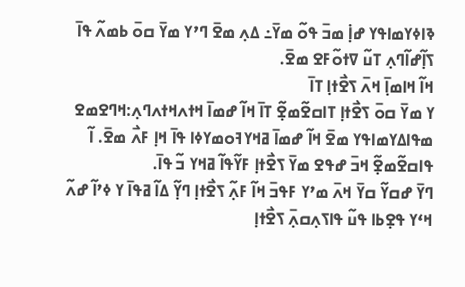ߢߊߦߌߘߊߟߌ ߝߊ߲߭ ߘߏ߫ ߟߋ߬ ߘߌ߫߸ ߡߍ߲ ߘߐ߫ ߣߴߌ ߘߌ߫ ߛߋ߫ ߕߘߍ߬ ߟߊ߫ ߖߊ߲߬ߝߊ߬ߣߍ߲ ߠߎ߬ ߜߙߋ߬ߓߐ ߘߐ߫.
ߞߊ߬ ߞߊߘߊ߲߫ ߞߍ߫ ߖߐ߯ߙߊ߲ ߠߊ߫
ߌ ߘߌ߫ ߛߋ߫ ߖߐ߯ߙߊ߲ ߠߊߛߐ߬ߘߐ߲߬ ߠߊ߫ ߞߊ߬ ߝߘߊ߫ ߞߙߍߞߙߍߣߍ߲:ߞߣߐߘߐ ߘߟߊߡߌߘߊߟߌ ߘߐ߫ ߞߊ߬ ߝߘߊ߫ ߥߞߌߔߋߘߌߦߊ ߟߊ߫ ߞߊ߲ ߓߍ߯ ߘߐ߫. ߊ߬ ߟߊߛߐ߬ߘߐ߲߬ ߞߏ߫ ߝߟߐ ߘߌ߫ ߖߐ߯ߙߊ߲ ߓߌ߬ߟߊ߬ ߥߞߌ ߏ߬ ߟߊ߫.
ߣߌ߫ ߝߛߌ߬ ߛߌ߫ ߞߍ߫ ߘߴߌ ߓߟߏ߫ ߞߊ߬ ߓߍ߲߬ ߖߐ߯ߙߊ߲ ߣߌ߲߬ ߡߊ߬ ߥߟߊ߫ ߌ ߦߴߊ߬ ߝߍ߬ ߞߵߌ ߟߐ߲ߕߊ ߟߎ߬ ߟߊߖߍ߲ߛߍ߲߫ ߖߐ߯ߙߊ߲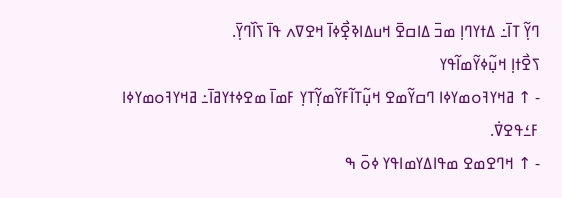ߣߌ߲߬ ߠߊ߫߸ ߡߙߌߣߊ߲ ߘߏ߫ ߡߊߛߐ߫ ߞߎߡߊߢߐ߲߯ߦߊ߫ ߞߐߜߍ ߟߊ߫ ߖߊ߰ߣߌ߲߫.
ߖߐ߯ߙߊ߲ ߞߎ߲߬ߦߌ߬ߘߊ߬ߟߌ
- ↑ ߥߞߌߔߋߘߌߦߊ ߣߛߌ߬ߘߐ ߞߎ߲߬ߠߊ߬ߓߌ߬ߘߌ߲߬ߠߌ߲ ߓߘߊ߫ ߘߐߦߙߌߥߊ߫߸ ߥߞߌߔߋߘߌߦߊ ߓߑߟߐߜ߭.
- ↑ ߞߣߐߘߐ ߘߟߊߡߌߘߊߟߌ ߦߋ߫ ߒ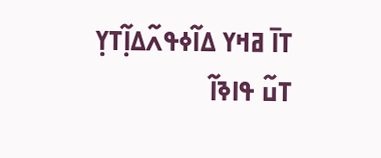ߠߊ߫ ߥߞߌ ߡߊ߬ߦߟߍ߬ߡߊ߲߬ߠߌ߲ ߠߎ߬ ߟߊߢߊ߬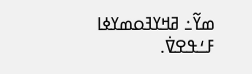ߘߌ߬߸ ߥߞߌߔߋߘߌߦߊ ߓߑߟߐߜ߭.